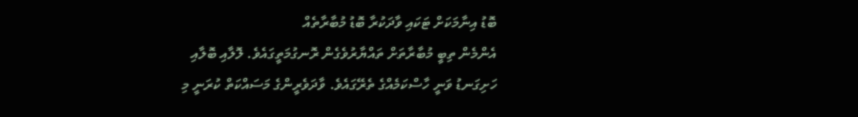ބޮޑު އިނާމަކަށް ޓަކައި ވާދަކުރާ ބޮޑު މުބާރާތެއް
އެންމެން ތިބީ މުބާރާތަށް ތައްޔާރުވެގެން ރޮނގުމަތީގައެވެ. ލޮލާއި ބޮލާއި ހަށިގަނޑު ވަނީ ހާސްކަމެއްގެ ތެރޭގައެވެ. ވާދަވެރީންގެ މަސައްކަތް ކުރަނީ މި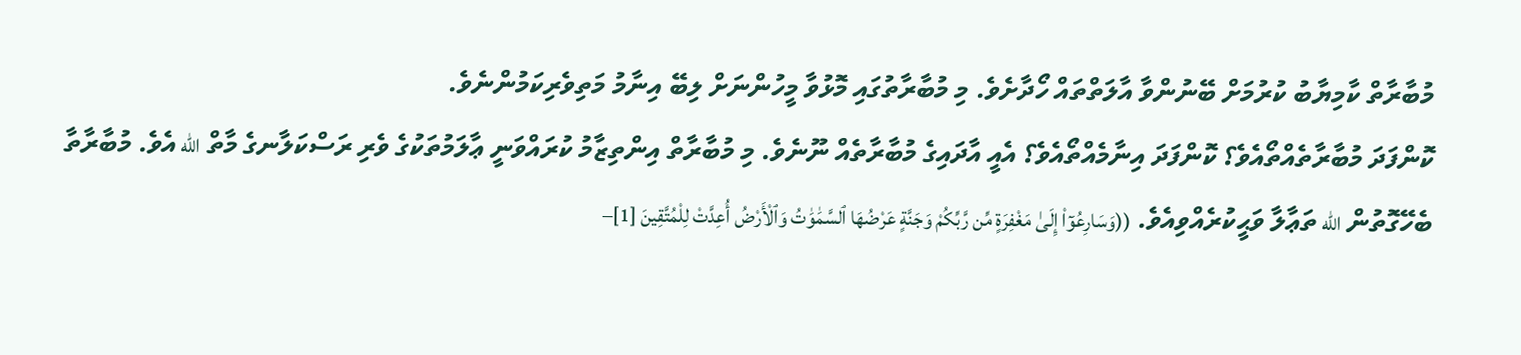މުބާރާތް ކާމިޔާބު ކުރުމަށް ބޭނުންވާ އާލަތްތައް ހޯދާށެވެ. މި މުބާރާތުގައި މޮޅުވާ މީހުންނަށް ލިބޭ އިނާމު މަތިވެރިކަމުންނެވެ.
ކޮންފަދަ މުބާރާތެއްތޯއެވެ؟ ކޮންފަދަ އިނާމެއްތޯއެވެ؟ އެއީ އާދައިގެ މުބާރާތެއް ނޫނެވެ. މި މުބާރާތް އިންތިޒާމު ކުރައްވަނީ ޢާލަމުތަކުގެ ވެރި ރަސްކަލާނގެ މާތް الله އެވެ. މުބާރާތާ ބެހޭގޮތުން الله ތަޢާލާ ވަޙީކުރެއްވިއެވެ. ((وَسَارِعُوٓا۟ إِلَىٰ مَغْفِرَةٍ مِّن رَّبِّكُمْ وَجَنَّةٍ عَرْضُهَا ٱلسَّمَٰوَٰتُ وَٱلْأَرْضُ أُعِدَّتْ لِلْمُتَّقِينَ [1]–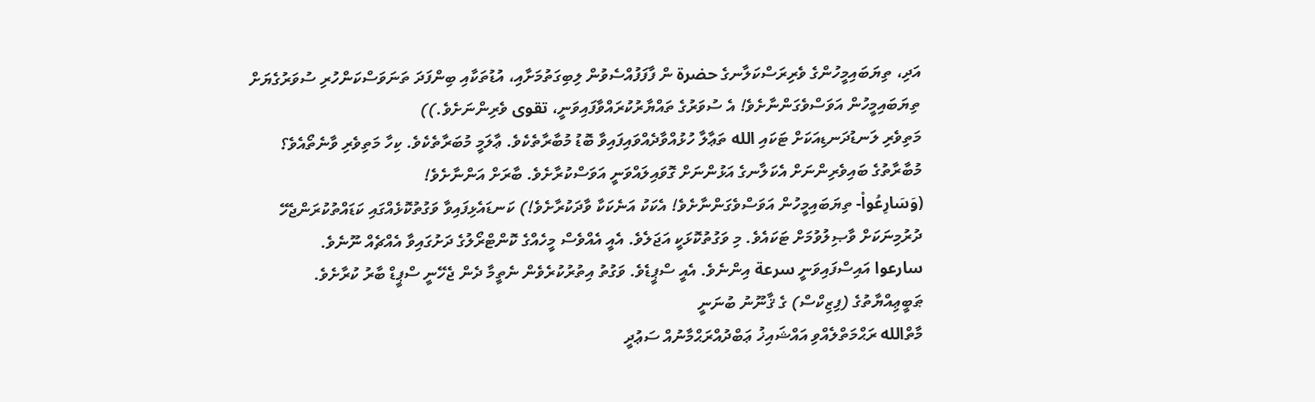އަދި، ތިޔަބައިމީހުންގެ ވެރިރަސްކަލާނގެ حضرة ން ފާފަފުއްސެވުން ލިބިގަތުމަށާއި، އުޑުތަކާއި ބިންފަދަ ތަނަވަސްކަންހުރި ސުވަރުގެޔަށް ތިޔަބައިމީހުން އަވަސްވެގަންނާށެވެ! އެ ސުވަރުގެ ތައްޔާރުކުރައްވާފައިވަނީ، تقوى ވެރިންނަށެވެ.))
މަތިވެރި ލަނޑުދަނޑިއަކަށް ޓަކައި الله ތަޢާލާ ހުޅުއްވާދެއްވައިފައިވާ ބޮޑު މުބާރާތެކެވެ. ޢާލަމީ މުބަރާތެކެވެ. ކިހާ މަތިވެރި ވާނެތޯއެވެ؟ މުބާރާތުގެ ބައިވެރިންނަށް އެކަލާނގެ އަޅުންނަށް ގޮވައިލައްވަނީ އަވަސްކުރާށެވެ. ބާރަށް އަންނާށެވެ!
(وَسَارِعُواْ- ތިޔަބައިމީހުން އަވަސްވެގަންނާށެވެ! އެކަކު އަނެކަކާ ވާދަކުރާށެވެ!) ކަނޑައެޅިފައިވާ ވަގުތުކޮޅެއްގައި ކަޑައްތުކުރަންޖެހޭ ދުރުމިނަކަށް ވާޞިލުވުމަށް ޓަކައެވެ. މި ވަގުތުކޮޅަކީ އަޖަލެވެ. އެއީ އެއްވެސް މީހެއްގެ ކޮންޓްރޯލުގެ ދަށުގައިވާ އެއްޗެއް ނޫނެވެ.
سارعوا އައިސްފައިވަނީ سرعة އިންނެވެ. އެއީ ސްޕީޑެވެ. ވަގުތު އިތުރުކުރެވެން ނެތީމާ ދެން ޖެހޭނީ ސްޕީޑް ބާރު ކުރާށެވެ.
ޠަބީޢިއްޔާތުގެ (ފިޒިކްސް) ގެ ޤާނޫނު ބުނަނީ
މާތްالله ރަޙްމަތްލެއްވި އައްޝައިޚު ޢަބްދުއްރަޙްމާނުއް ސަޢުދީ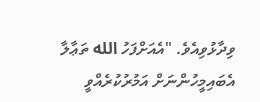ވިދާޅުވިއެވެ. "އެއަށްފަހު الله ތަޢާލާ އެބައިމީހުންނަށް އަމުރުކުރެއްވީ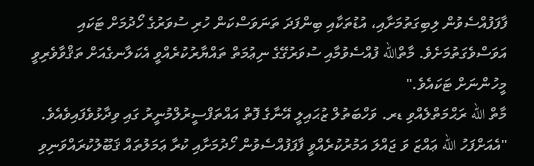ފާފަފުއްސެވުން ލިބިގަތުމަށާއި، އުޑުތަކާއި ބިންފަދަ ތަނަވަސްކަން ހުރި ސުވަރުގެ ހޯދުމަށް ޓަކައި އަވަސްވެގަތުމަށެވެ. މާތްالله ފުއްސެވުމާއި ސުވަރުގޭގެ ނިޢުމަތް ތައްޔާރުކުރެއްވީ އެކަލާނގެއަށް ތަޤްވާވެރިވީ މީހުންނަށް ޓަކައެވެ."
މާތް الله ރަޙްމަތްލެއްވި ޑރ. ވަހްބަތުލް ޒުޙައިލީ އޭނާގެ ފޮތް އައްތަފްސީރުލްމުނީރު ގައި ވިދާޅުވެފައިވެއެވެ. "އެއަށްފަހު الله ޢައްޒަ ވަ ޖައްލަ އަމުރުކުރެއްވީ ފާފަފުއްސެވުން ހޯދުމަށާއި ކުރާ ޢަމަލުތައް ޤަބޫލުކުރައްވަނިވި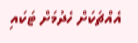އެއްޗަކަށް ހެދުމަށް ޓަކައި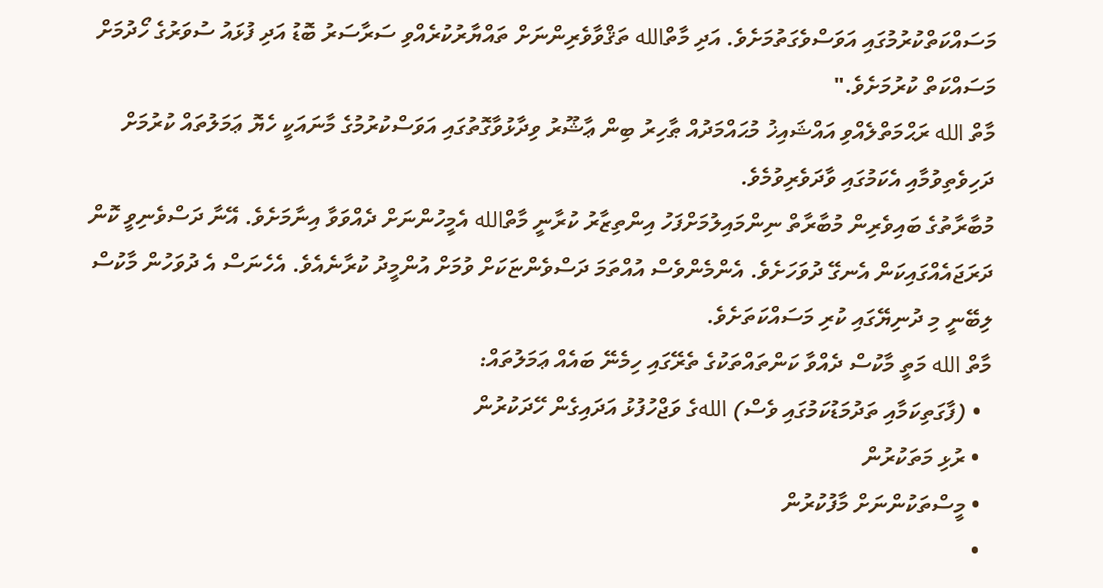މަސައްކަތްކުރުމުގައި އަވަސްވެގަތުމަށެވެ. އަދި މާތްالله ތަޤްވާވެރިންނަށް ތައްޔާރުކުރެއްވި ސަރާސަރު ބޮޑު އަދި ފުޅައު ސުވަރުގެ ހޯދުމަށް މަސައްކަތް ކުރުމަށެވެ."
މާތް الله ރަޙްމަތްލެއްވި އައްޝައިޚު މުޙައްމަދުއް ޠާހިރު ބިން ޢާޝޫރު ވިދާޅުވާގޮތުގައި އަވަސްކުރުމުގެ މާނައަކީ ހެޔޮ ޢަމަލުތައް ކުރުމަށް ދަހިވެތިވުމާއި އެކަމުގައި ވާދަވެރިވުމެވެ.
މުބާރާތުގެ ބައިވެރިން މުބާރާތް ނިންމައިލުމަށްފަހު އިންތިޒާރު ކުރާނީ މާތްالله އެމީހުންނަށް ދެއްވަވާ އިނާމަށެވެ. އޭނާ ދަސްވެނިވީ ކޮން ދަރަޖައެއްގައިކަން އެނގޭ ދުވަހަށެވެ. އެންމެންވެސް އުއްތަމަ ދަސްވެންޏަކަށް ވުމަށް އުންމީދު ކުރާނެއެވެ. އެހެނަސް އެ ދުވަހުން މާކުސް ލިބޭނީ މި ދުނިޔޭގައި ކުރި މަސައްކަތަށެވެ.
މާތް الله މަތީ މާކުސް ދެއްވާ ކަންތައްތަކުގެ ތެރޭގައި ހިމެނޭ ބައެއް ޢަމަލުތައް:
  • (ފާގަތިކަމާއި ތަދުމަޑުކަމުގައި ވެސް) اللهގެ ވަޖްހުފުޅު އަދައިގެން ހޭދަކުރުން
  • ރުޅި މަތަކުރުން
  • މީސްތަކުންނަށް މާފުކުރުން
  •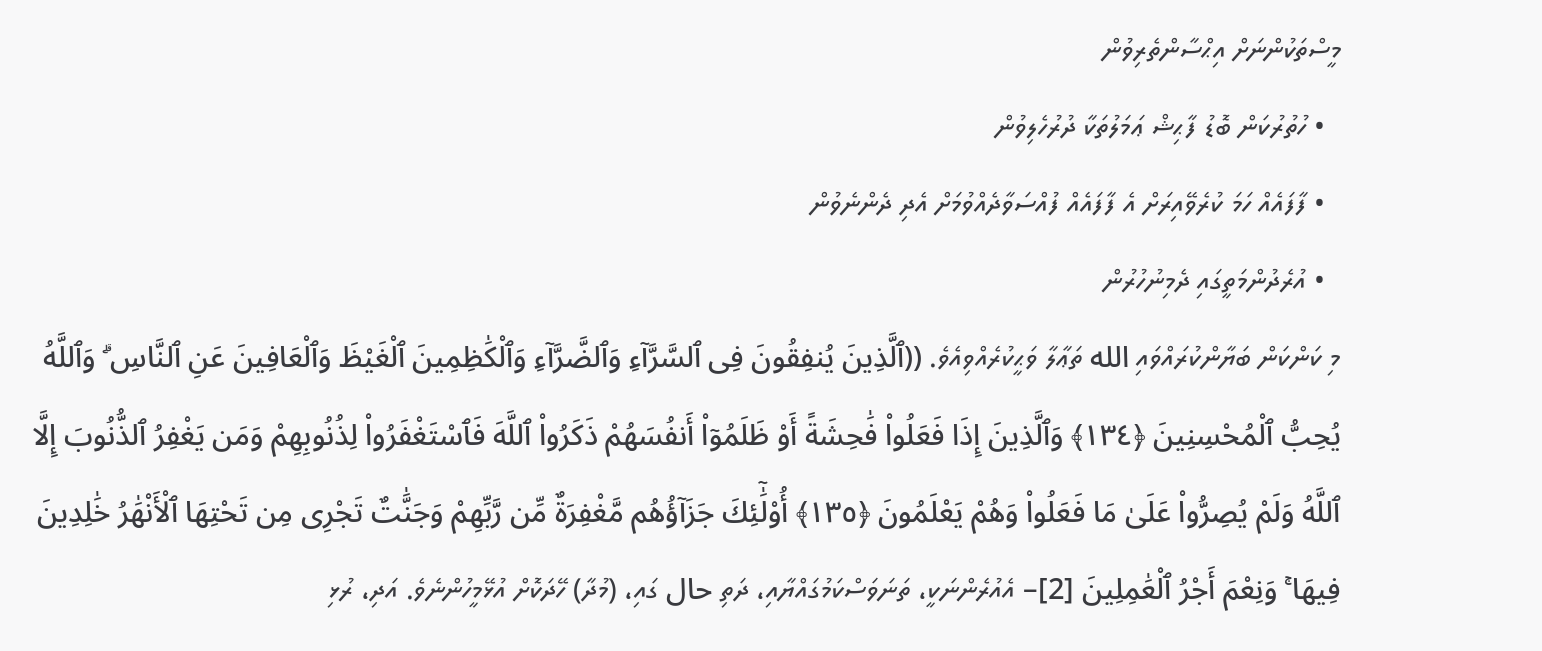މީސްތަކުންނަށް އިޙްސާންތެރިވުން
  • ހުތުރުކަން ބޮޑު ފާޙިޝް ޢަމަލުތަކާ ދުރުހެލިވުން
  • ފާފައެއް ހަމަ ކުރެވޭއިރަށް އެ ފާފައެއް ފުއްސަވާދެއްވުމަށް އެދި ދެންނެވުން
  • އުރެދުންމަތީގައި ދެމިނުހުރުން
މި ކަންކަން ބަޔާންކުރައްވައި الله ތަޢާލާ ވަޙީކުރެއްވިއެވެ. ((ٱلَّذِينَ يُنفِقُونَ فِى ٱلسَّرَّآءِ وَٱلضَّرَّآءِ وَٱلْكَٰظِمِينَ ٱلْغَيْظَ وَٱلْعَافِينَ عَنِ ٱلنَّاسِ ۗ وَٱللَّهُ يُحِبُّ ٱلْمُحْسِنِينَ ﴿١٣٤﴾ وَٱلَّذِينَ إِذَا فَعَلُوا۟ فَٰحِشَةً أَوْ ظَلَمُوٓا۟ أَنفُسَهُمْ ذَكَرُوا۟ ٱللَّهَ فَٱسْتَغْفَرُوا۟ لِذُنُوبِهِمْ وَمَن يَغْفِرُ ٱلذُّنُوبَ إِلَّا ٱللَّهُ وَلَمْ يُصِرُّوا۟ عَلَىٰ مَا فَعَلُوا۟ وَهُمْ يَعْلَمُونَ ﴿١٣٥﴾ أُو۟لَٰٓئِكَ جَزَآؤُهُم مَّغْفِرَةٌ مِّن رَّبِّهِمْ وَجَنَّٰتٌ تَجْرِى مِن تَحْتِهَا ٱلْأَنْهَٰرُ خَٰلِدِينَ فِيهَا ۚ وَنِعْمَ أَجْرُ ٱلْعَٰمِلِينَ [2]– އެއުރެންނަކީ، ތަނަވަސްކަމުގައްޔާއި، ދަތި حال ގައި، (މުދާ) ހޭދަކޮށް އުޅޭމީހުންނެވެ. އަދި، ރުޅި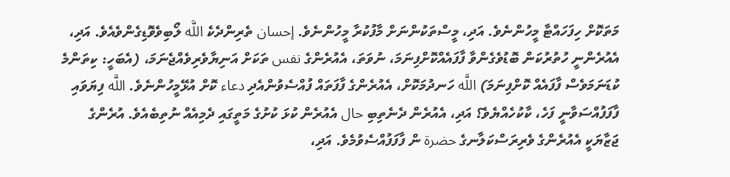މަތަކޮށް ހިފަހައްޓާ މީހުންނެވެ. އަދި، މީސްތަކުންނަށް މާފުކުރާ މީހުންނެވެ. إحسان ތެރިންދެކެ اللَّه ލޯބިވެވޮޑިގެންވެއެވެ. އަދި، އެއުރެންނީ ހުތުރުކަން ބޮޑުވެގެންވާ ފާފައެއްކޮށްފިނަމަ، ނުވަތަ، އެއުރެންގެ نفس ތަކަށް އަނިޔާވެރިވެއްޖެނަމަ، (އެބަހީ: ކިތަންމެ ކުޑަނަމަވެސް ފާފައެއް ކޮށްފިނަމަ) اللَّه ހަނދުމަކޮށް، އެއުރެންގެ ފާފަތައް ފުއްސެވުންއެދި دعاء ކޮށް އުޅޭމީހުންނެވެ. اللَّه ފިޔަވައި ފާފަފުއްސަވާނީ ފަހެ، ކާކުހެއްޔެވެ؟ އަދި، އެއުރެން ދެނެތިބި حال އެއުރެން ކުޅަ ކުށުގެ މަތީގައި ދެމިއެއް ނުތިބެއެވެ. އުރެންގެ ޖަޒާޔަކީ އެއުރެންގެ ވެރިރަސްކަލާނގެ حضرة ން ފާފަފުއްސެވުމެވެ. އަދި،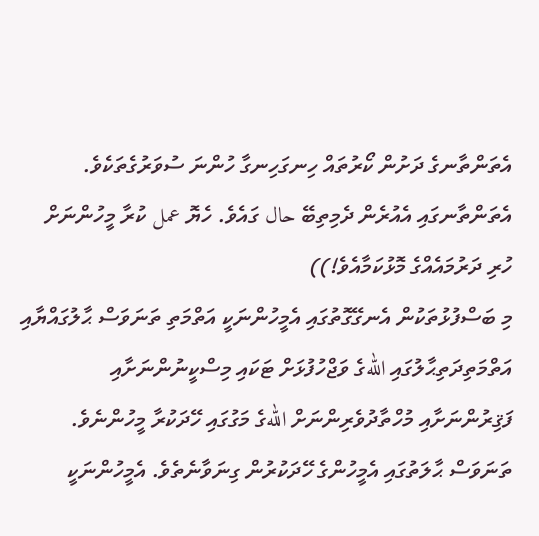އެތަންތާނގެ ދަށުން ކޯރުތައް ހިނގަހިނގާ ހުންނަ ސުވަރުގެތަކެވެ. އެތަންތާނގައި އެއުރެން ދެމިތިބޭ حال ގައެވެ. ހެޔޮ عمل ކުރާ މީހުންނަށް ހުރި ދަރުމައެއްގެ މޮޅުކަމާއެވެ!))
މި ބަސްފުޅުތަކުން އެނގޭގޮތުގައި އެމީހުންނަކީ އަތްމަތި ތަނަވަސް ޙާލުގައްޔާއި އަތްމަތިދަތިޙާލުގައި اللهގެ ވަޖްހުފުޅަށް ޓަކައި މިސްކީނުންނަށާއި ފަޤިރުންނަށާއި މުހްތާދުވެރިންނަށް اللهގެ މަގުގައި ހޭދަކުރާ މީހުންނެވެ. ތަނަވަސް ޙާލަތުގައި އެމީހުންގެ ހޭދަކުރުން ގިނަވާނެތެވެ. އެމީހުންނަކީ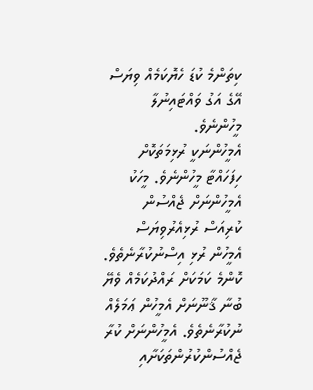ކިތަންމެ ކުޑަ ހެޔޮކަމެއް ވިޔަސް އޭގެ އަގު ވައްޓައިނުލާ މީހުންނެވެ.
އެމީހުންނަކީ ރުޅިމަތަކޮށް ހިފަހައްޓާ މީހުންނެވެ. މީހަކު އެމީހުންނަށް ޖެއްސުން ކުރިއަސް ރުޅިއެރުވިޔަސް އެމީހުން ރުޅި އިސްނުކުރާނެތެވެ. ކޮންމެ ކަމަކަށް ރައްދުކަމެއް ވެޔޭ ބުނާ ޤާނޫނަށް އެމީހުން ޢަމަލެއް ނުކުރާނެތެވެ. އެމީހުންނަށް ކުރާ ޖެއްސުންކުރުންތަކަށާއި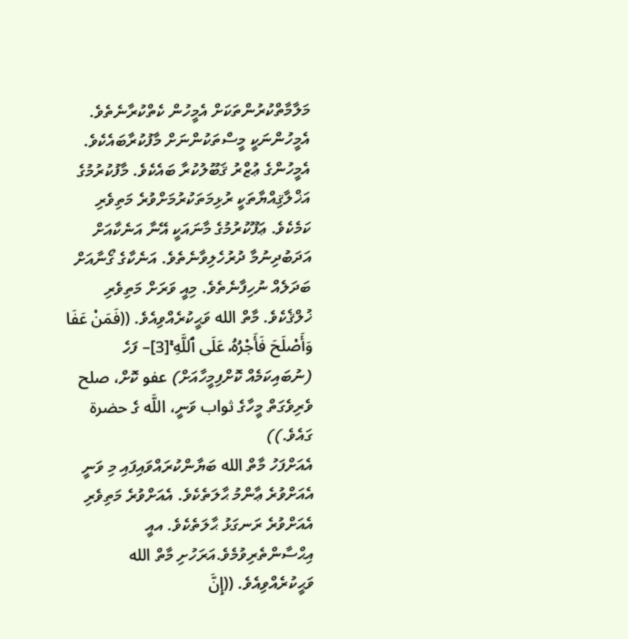މަލާމާތްކުރުންތަކަށް އެމީހުން ކެތްކުރާނެތެވެ.
އެމީހުންނަކީ މީސްތަކުންނަށް މާފުކުރާބައެކެވެ. އެމީހުންގެ ޢުޒްރު ޤަބޫލުކުރާ ބައެކެވެ. މާފުކުރުމުގެ އަޚްލާޤިއްޔާތަކީ ރުޅިމަތަކުރުމަށްވުރެ މަތިވެރި ކަމެކެވެ. ޢަފޫކުރުމުގެ މާނައަކީ އޭނާ އަނެކާއަށް އަދަބުދިނުމާ ދުރުހެލިވާނެތެވެ. އަނެކާގެ ގޯނާއަށް ބަދަލެއް ނުހިފާނެތެވެ. މިއީ ވަރަށް މަތިވެރި ޚުލްޤެކެވެ. މާތް الله ވަޙީކުރެއްވިއެވެ. ((فَمَنْ عَفَا وَأَصْلَحَ فَأَجْرُهُۥ عَلَى ٱللَّهِ ۚ[3]– ފަހެ (ނުބައިކަމެއް ކޮށްފިމީހާއަށް) عفو ކޮށް، صلح ވެރިވެގަތް މީހާގެ ثواب ވަނީ، اللَّه ގެ حضرة ގައެވެ.))
އެއަށްފަހު މާތް الله ބަޔާންކުރައްވައިފައި މި ވަނީ އެއަށްވުރެ ޢާންމު ޙާލަތެކެވެ. އެއަށްވުރެ މަތިވެރި އެއަށްވުރެ ރަނގަޅު ޙާލަތެކެވެ. އއީ އިޙްސާންތެރިވުމެވެ.އަރަހުށި މާތް الله ވަޙީކުރެއްވިއެވެ. ((إِنَّ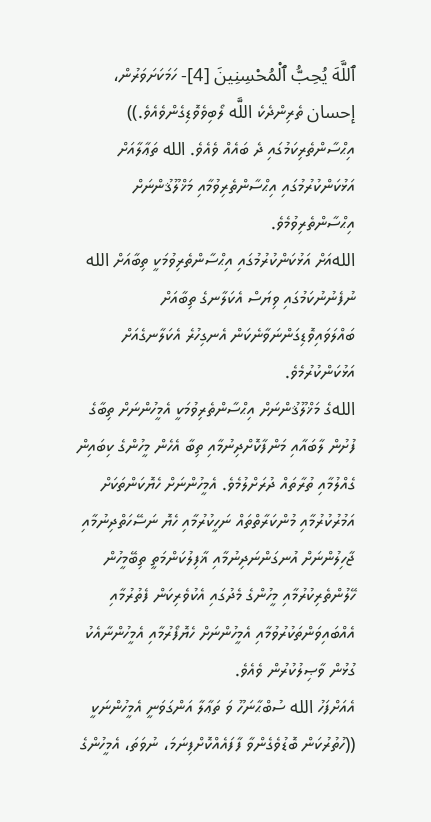ٱللَّهَ يُحِبُّ ٱلْمُحْسِنِينَ [4]- ހަމަކަށަވަރުން، إحسان ތެރިންދެކެ اللَّه ލޯބިވެވޮޑިގެންވެއެވެ.))
އިޙްސާންތެރިކަމުގައި ދެ ބައެއް ވެއެވެ. الله ތަޢާލާއަށް އަޅުކަންކުރުމުގައި އިޙްސާންތެރިވުމާއި މަޚްލޫޤުންނަށް އިޙްސާންތެރިވުމެވެ.
اللهއަށް އަޅުކަންކުރުމުގައި އިޙްސާންތެރިވުމަކީ ތިބާއަށް الله ނުފެނުނުކަމުގައި ވިޔަސް އެކަލާނގެ ތިބާއަށް ބައްލަވައިވޮޑިގަންނަވާނެކަން އެނގިހުރެ އެކަލާނގެއަށް އަޅުކަންކުރުމެވެ.
اللهގެ މަޚްލޫޤުންނަށް އިޙްސާންތެރިވުމަކީ އެމީހުންނަށް ތިބާގެ ފުށުން ލާބައާއި މަންފާކޮށްދިނުމާއި ތިބާ އެހެން މީހުންގެ ކިބައިން ގެއްލުމާއި ތުރާތައް ދުރަށްލުމެވެ. އެމީހުންނަށް ހެޔޮކަންތަކަށް އަމުރުކުރުމާއި މުންކަރާތްތައް ނަހީކުރުމާއި ހެޔޮ ނަސޭހަތްދިނުމާއި ޖާހިލުންނަށް އުނގަންނަދިނުމާއި ޣާފިލުކަންމަތީ ތިބޭމީހުން ހޭލުންތެރިކުރުމާއި މީހުންގެ މެދުގައި އެކުވެރިކަން ފެތުރުމާއި އެއްބައިވަންތަކުރުވުމާއި އެމީހުންނަށް ހެޔޮފޯރުމާއި އެމީހުންނާއެކު ގުޅުން ވާޞިލުކުރުން ވެއެވެ.
އެއަށްފަހު الله ސުބްޙާނަހޫ ވަ ތަޢާލާ އަންގަވަނީ އެމީހުންނަކީ ((ހުތުރުކަން ބޮޑުވެގެންވާ ފާފައެއްކޮށްފިނަމަ، ނުވަތަ، އެމީހުންގެ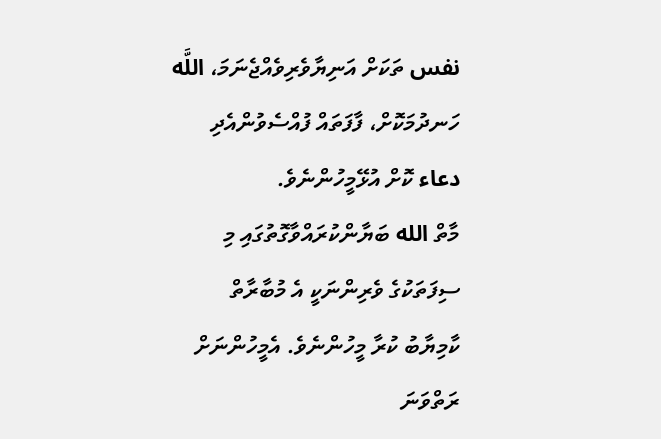نفس ތަކަށް އަނިޔާވެރިވެއްޖެނަމަ، اللَّه ހަނދުމަކޮށް، ފާފަތައް ފުއްސެވުންއެދި دعاء ކޮށް އުޅޭމީހުންނެވެ.
މާތް الله ބަޔާންކުރައްވާގޮތުގައި މި ސިފަތަކުގެ ވެރިންނަކީ އެ މުބާރާތް ކާމިޔާބު ކުރާ މީހުންނެވެ. އެމީހުންނަށް ރަތްވަނަ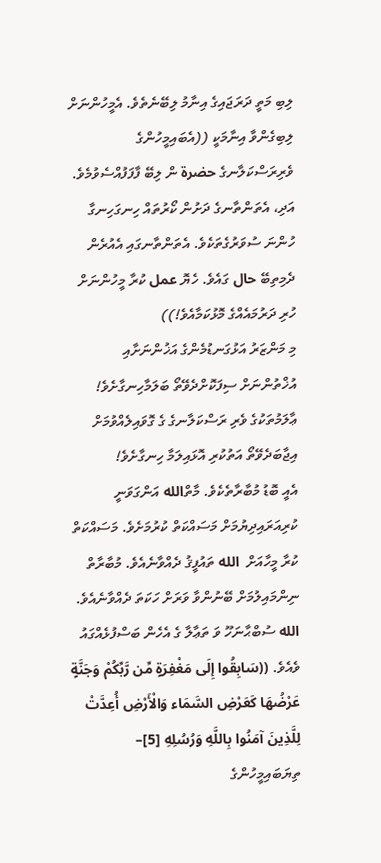ލިބި މަތީ ދަރަޖައިގެ އިނާމު ލިބޭނެތެވެ. އެމީހުންނަށް ލިބިގެންވާ އިނާމަކީ ((އެބައިމީހުންގެ ވެރިރަސްކަލާނގެ حضرة ން ލިބޭ ފާފަފުއްސެވުމެވެ. އަދި، އެތަންތާނގެ ދަށުން ކޯރުތައް ހިނގަހިނގާ ހުންނަ ސުވަރުގެތަކެވެ. އެތަންތާނގައި އެއުރެން ދެމިތިބޭ حال ގައެވެ. ހެޔޮ عمل ކުރާ މީހުންނަށް ހުރި ދަރުމައެއްގެ މޮޅުކަމާއެވެ!))
މި މަންޒަރު އަޅުގަނޑުމެންގެ އަޚުންނަށާއި އުޚްތުންނަށް ސިފަކޮށްދެވޭތޯ ބަލަމާހިނގާށެވެ! ޢާލަމުތަކުގެ ވެރި ރަސްކަލާނގެ ގެ ގޮވައިލެއްވުމަށް އިޖާބަދެވޭތޯ އަތުކުރި އޮޅައިލަމާ ހިނގާށެވެ!
އެއީ ބޮޑު މުބާރާތެކެވެ. މާތްالله އަންގަވަނީ ކުރިއަރައިދިޔުމަށް މަސައްކަތް ކުރުމަށެވެ. މަސައްކަތް ކުރާ މީހާއަށް  الله ތައުފީޤު ދެއްވާނެއެވެ. މުބާރާތް ނިންމައިލުމަށް ބޭނުންވާ ވަރަށް ހަކަތަ ދެއްވާނެއެވެ. الله ސުބްޙާނަހޫ ވަ ތަޢާލާ ގެ އެހެން ބަސްފުޅެއްގައު ވެއެވެ. ((سَابِقُوا إِلَى مَغْفِرَةٍ مِّن رَّبِّكُمْ وَجَنَّةٍ عَرْضُهَا كَعَرْضِ السَّمَاء وَالْأَرْضِ أُعِدَّتْ لِلَّذِينَ آمَنُوا بِاللَّهِ وَرُسُلِهِ [5]– ތިޔަބައިމީހުންގެ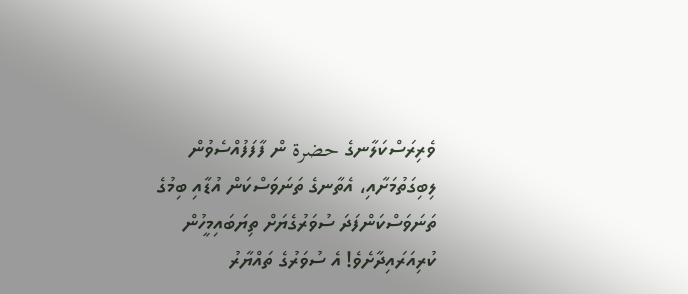ވެރިރަސްކަލާނގެ حضرة ން ފާފަފުއްސެވުން ލިބިގަތުމަށާއި، އެތާނގެ ތަނަވަސްކަން އުޑާއި ބިމުގެ ތަނަވަސްކަންފަދަ ސުވަރުގެޔަށް ތިޔަބައިމީހުން ކުރިއަރައިދާށެވެ! އެ ސުވަރުގެ ތައްޔާރު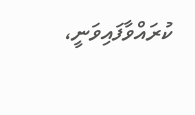ކުރައްވާފައިވަނީ،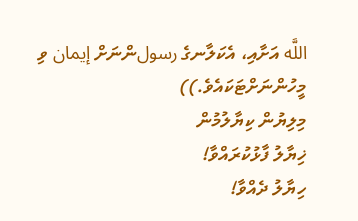اللَّه އަށާއި، އެކަލާނގެ رسولންނަށް إيمان ވި މީހުންނަށްޓަކައެވެ.))
މިލިޔުން ކިޔާލުމުން
ޚިޔާލު ފާޅުކުރައްވާ!
ހިޔާލު ދެއްވާ!